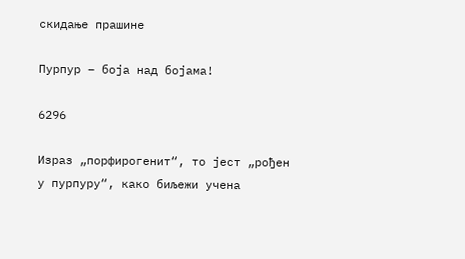скидање прашине

Пурпур – боја над бојама!

6296

Израз „порфирогенит“, то јест „рођен у пурпуру“, како биљежи учена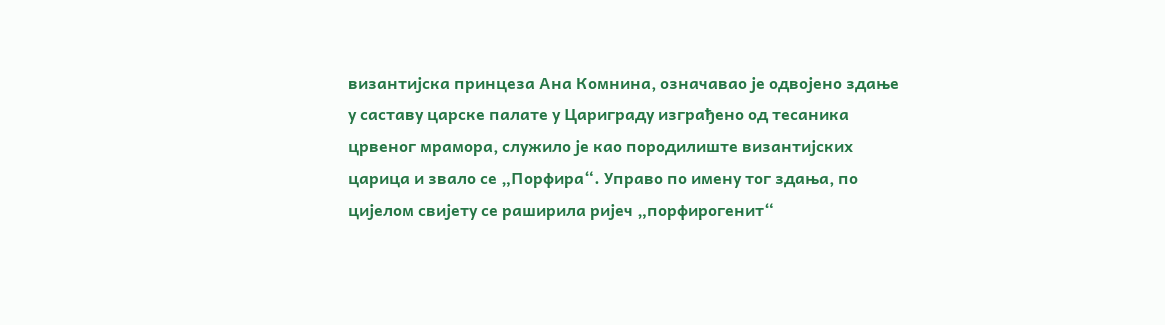византијска принцеза Ана Комнина, означавао је одвојено здање у саставу царске палате у Цариграду изграђено од тесаника црвеног мрамора, служило је као породилиште византијских царица и звало се „Порфира“. Управо по имену тог здања, по цијелом свијету се раширила ријеч „порфирогенит“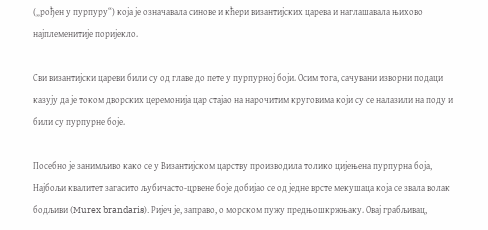(„рођен у пурпуру“) која је означавала синове и кћери византијских царева и наглашавала њихово најплеменитије поријекло.

Сви византијски цареви били су од главе до пете у пурпурној боји. Осим тога, сачувани изворни подаци казују да је током дворских церемонија цар стајао на нарочитим круговима који су се налазили на поду и били су пурпурне боје.

Посебно је занимљиво како се у Византијском царству производила толико цијењена пурпурна боја, Најбољи квалитет загасито љубичасто-црвене боје добијао се од једне врсте мекушаца која се звала волак бодљиви (Murex brandaris). Ријеч је, заправо, о морском пужу предњошкржњаку. Овај грабљивац,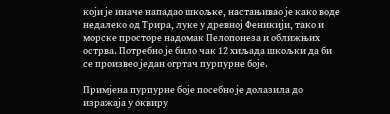који је иначе нападао шкољке, настањивао је како воде недалеко од Трира, луке у древној Феникији, тако и морске просторе надомак Пелопонеза и оближњих острва. Потребно је било чак 12 хиљада шкољки да би се произвео један огртач пурпурне боје.

Примјена пурпурне боје посебно је долазила до изражаја у оквиру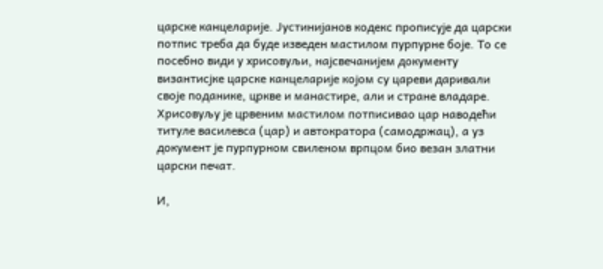царске канцеларије. Јустинијанов кодекс прописује да царски потпис треба да буде изведен мастилом пурпурне боје. То се посебно види у хрисовуљи, најсвечанијем документу византисјке царске канцеларије којом су цареви даривали своје поданике, цркве и манастире, али и стране владаре. Хрисовуљу је црвеним мастилом потписивао цар наводећи титуле василевса (цар) и автократора (самодржац), а уз документ је пурпурном свиленом врпцом био везан златни царски печат.

И,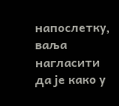напослетку, ваља нагласити да је како у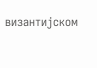византијском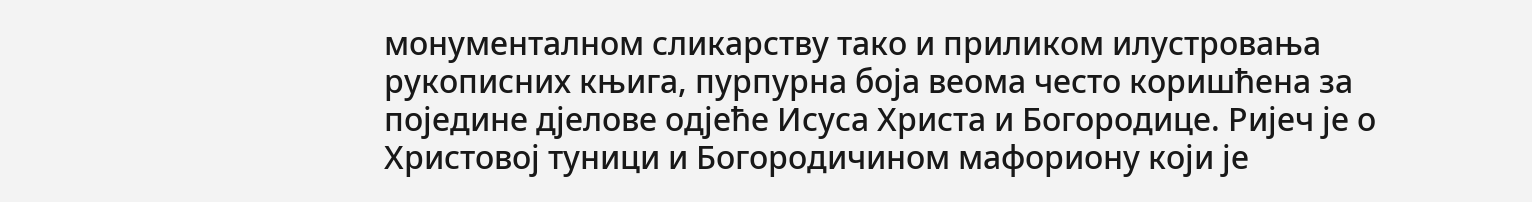монументалном сликарству тако и приликом илустровања рукописних књига, пурпурна боја веома често коришћена за поједине дјелове одјеће Исуса Христа и Богородице. Ријеч је о Христовој туници и Богородичином мафориону који је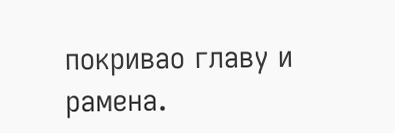покривао главу и рамена.